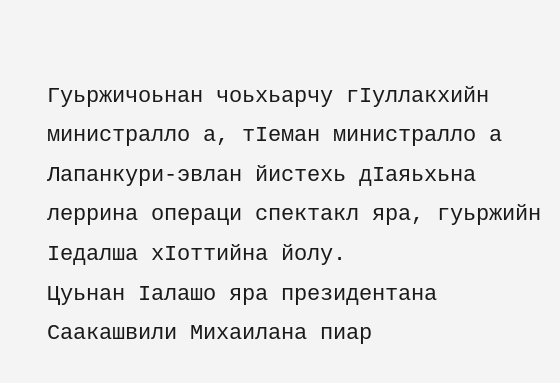Гуьржичоьнан чоьхьарчу гIуллакхийн министралло а, тIеман министралло а Лапанкури-эвлан йистехь дIаяьхьна леррина операци спектакл яра, гуьржийн Iедалша хIоттийна йолу.
Цуьнан Iалашо яра президентана Саакашвили Михаилана пиар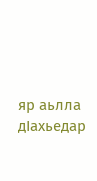яр аьлла дIахьедар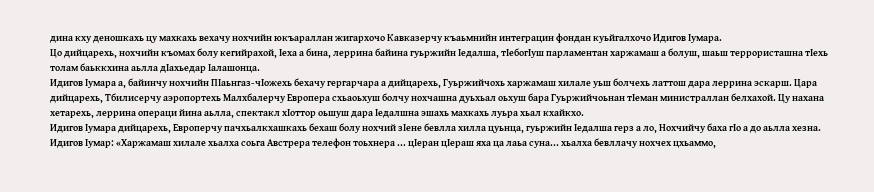дина кху деношкахь цу махкахь вехачу нохчийн юкъараллан жигархочо Кавказерчу къаьмнийн интеграцин фондан куьйгалхочо Идигов Iумара.
Цо дийцарехь, нохчийн къомах болу кегийрахой, Iеха а бина, леррина байина гуьржийн Iедалша, тIебогIуш парламентан харжамаш а болуш, шаьш террористашна тIехь толам баьккхина аьлла дIахьедар Iалашонца.
Идигов Iумара а, байинчу нохчийн ПIаьнгаз-чIожехь бехачу гергарчара а дийцарехь, Гуьржийчохь харжамаш хилале уьш болчехь латтош дара леррина эскарш. Цара дийцарехь, Тбилисерчу аэропортехь Малхбалерчу Европера схьаоьхуш болчу нохчашна дуьхьал оьхуш бара Гуьржийчоьнан тIеман министраллан белхахой. Цу нахана хетарехь, леррина операци йина аьлла, спектакл хIоттор оьшуш дара Iедалшна эшахь махкахь луьра хьал кхайкхо.
Идигов Iумара дийцарехь, Европерчу пачхьалкхашкахь бехаш болу нохчий зIене бевлла хилла цуьнца, гуьржийн Iедалша герз а ло, Нохчийчу баха гIо а до аьлла хезна.
Идигов Iумар: «Харжамаш хилале хьалха соьга Австрера телефон тоьхнера ... цIеран цIераш яха ца лаьа суна... хьалха бевллачу нохчех цхьаммо,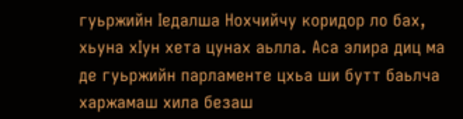гуьржийн Iедалша Нохчийчу коридор ло бах, хьуна хIун хета цунах аьлла. Аса элира диц ма де гуьржийн парламенте цхьа ши бутт баьлча харжамаш хила безаш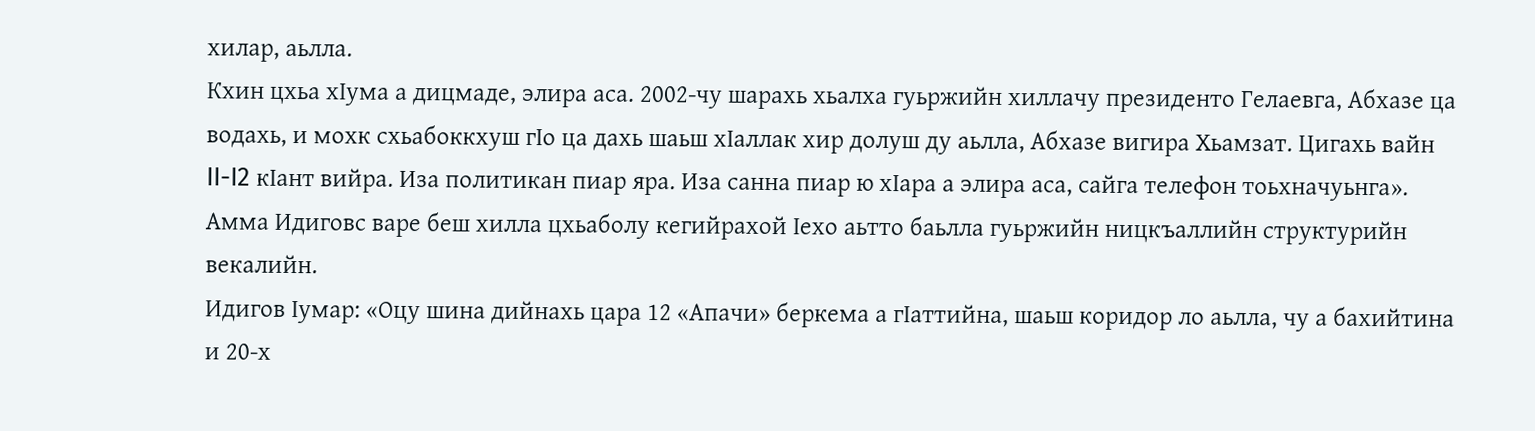хилар, аьлла.
Кхин цхьа хIума а дицмаде, элира аса. 2002-чу шарахь хьалха гуьржийн хиллачу президенто Гелаевга, Абхазе ца водахь, и мохк схьабоккхуш гIо ца дахь шаьш хIаллак хир долуш ду аьлла, Абхазе вигира Хьамзат. Цигахь вайн II-I2 кIант вийра. Иза политикан пиар яра. Иза санна пиар ю хIара а элира аса, сайга телефон тоьхначуьнга».
Амма Идиговс варе беш хилла цхьаболу кегийрахой Iехо аьтто баьлла гуьржийн ницкъаллийн структурийн векалийн.
Идигов Iумар: «Оцу шина дийнахь цара 12 «Апачи» беркема а гIаттийна, шаьш коридор ло аьлла, чу а бахийтина и 20-х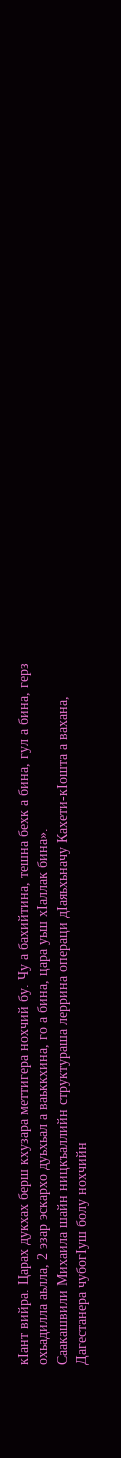кIант вийра. Царах дукхах берш кхузара меттигера нохчий бу. Чу а бахийтина, тешна бехк а бина, гул а бина, герз охьадилла аьлла, 2 эзар эскархо дуьхьал а ваьккхина, го а бина, цара уьш хIаллак бина».
Саакашвили Михаила шайн ницкъаллийн структураша леррина операци дIаяьхьначу Кахети-кIошта а вахана, Дагестанера чубогIуш болу нохчийн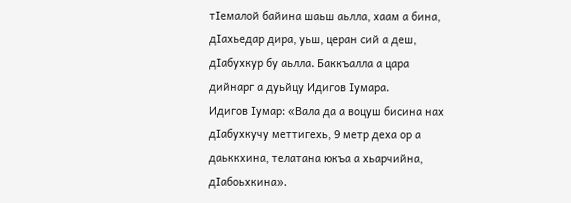тIемалой байина шаьш аьлла, хаам а бина, дIахьедар дира, уьш, церан сий а деш, дIабухкур бу аьлла. Баккъалла а цара дийнарг а дуьйцу Идигов Iумара.
Идигов Iумар: «Вала да а воцуш бисина нах дIабухкучу меттигехь, 9 метр деха ор а даьккхина, телатана юкъа а хьарчийна, дIабоьхкина».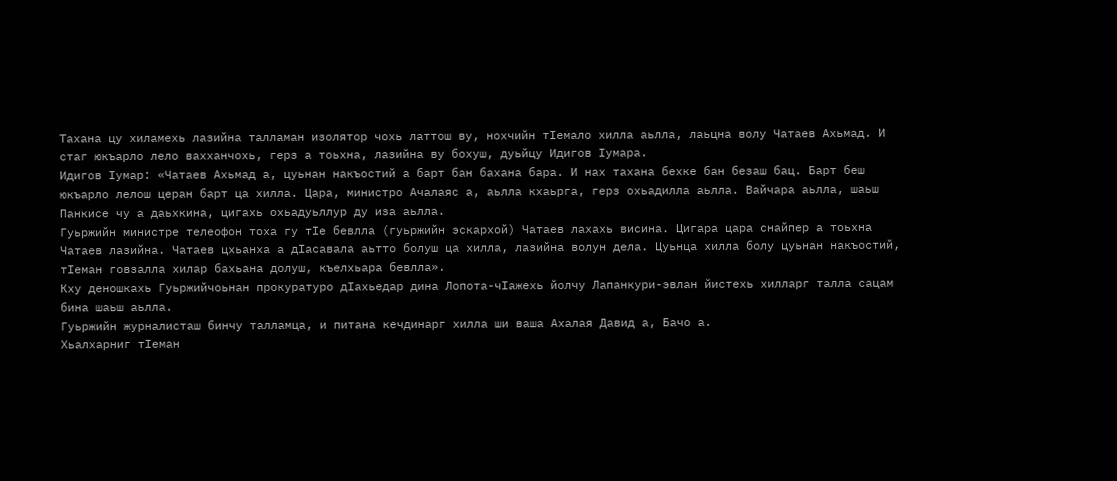Тахана цу хиламехь лазийна талламан изолятор чохь латтош ву, нохчийн тIемало хилла аьлла, лаьцна волу Чатаев Ахьмад. И стаг юкъарло лело вахханчохь, герз а тоьхна, лазийна ву бохуш, дуьйцу Идигов Iумара.
Идигов Iумар: «Чатаев Ахьмад а, цуьнан накъостий а барт бан бахана бара. И нах тахана бехке бан безаш бац. Барт беш юкъарло лелош церан барт ца хилла. Цара, министро Ачалаяс а, аьлла кхаьрга, герз охьадилла аьлла. Вайчара аьлла, шаьш Панкисе чу а даьхкина, цигахь охьадуьллур ду иза аьлла.
Гуьржийн министре телеофон тоха гу тIе бевлла (гуьржийн эскархой) Чатаев лахахь висина. Цигара цара снайпер а тоьхна Чатаев лазийна. Чатаев цхьанха а дIасавала аьтто болуш ца хилла, лазийна волун дела. Цуьнца хилла болу цуьнан накъостий, тIеман говзалла хилар бахьана долуш, къелхьара бевлла».
Кху деношкахь Гуьржийчоьнан прокуратуро дIахьедар дина Лопота-чIажехь йолчу Лапанкури-эвлан йистехь хилларг талла сацам бина шаьш аьлла.
Гуьржийн журналисташ бинчу талламца, и питана кечдинарг хилла ши ваша Ахалая Давид а, Бачо а.
Хьалхарниг тIеман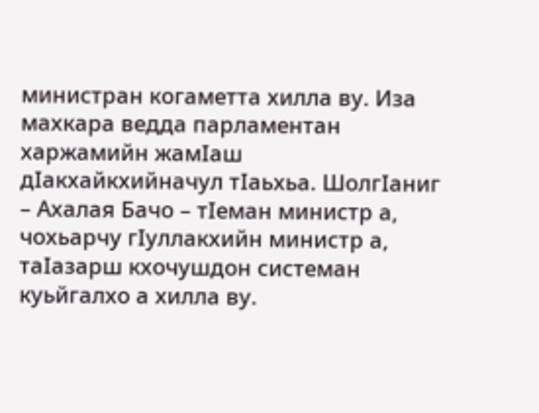министран когаметта хилла ву. Иза махкара ведда парламентан харжамийн жамIаш дIакхайкхийначул тIаьхьа. ШолгIаниг – Ахалая Бачо – тIеман министр а, чохьарчу гIуллакхийн министр а, таIазарш кхочушдон системан куьйгалхо а хилла ву.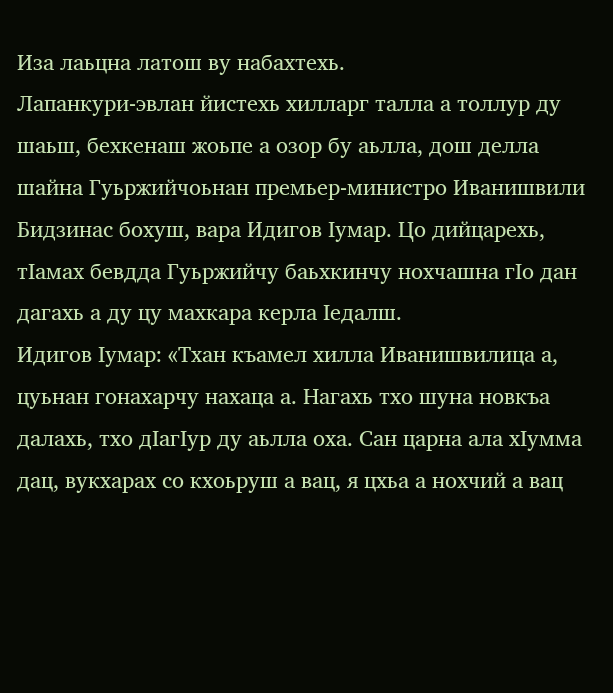Иза лаьцна латош ву набахтехь.
Лапанкури-эвлан йистехь хилларг талла а толлур ду шаьш, бехкенаш жоьпе а озор бу аьлла, дош делла шайна Гуьржийчоьнан премьер-министро Иванишвили Бидзинас бохуш, вара Идигов Iумар. Цо дийцарехь, тIамах бевдда Гуьржийчу баьхкинчу нохчашна гIо дан дагахь а ду цу махкара керла Iедалш.
Идигов Iумар: «Тхан къамел хилла Иванишвилица а, цуьнан гонахарчу нахаца а. Нагахь тхо шуна новкъа далахь, тхо дIагIур ду аьлла оха. Сан царна ала хIумма дац, вукхарах со кхоьруш а вац, я цхьа а нохчий а вац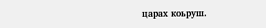царах коьруш.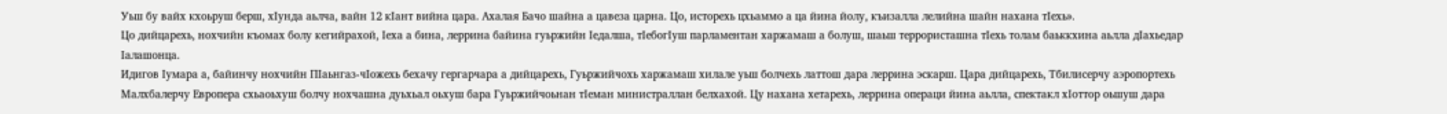Уьш бу вайх кхоьруш берш, хIунда аьлча, вайн 12 кIант вийна цара. Ахалая Бачо шайна а цавеза царна. Цо, исторехь цхьаммо а ца йина йолу, къизалла лелийна шайн нахана тIехь».
Цо дийцарехь, нохчийн къомах болу кегийрахой, Iеха а бина, леррина байина гуьржийн Iедалша, тIебогIуш парламентан харжамаш а болуш, шаьш террористашна тIехь толам баьккхина аьлла дIахьедар Iалашонца.
Идигов Iумара а, байинчу нохчийн ПIаьнгаз-чIожехь бехачу гергарчара а дийцарехь, Гуьржийчохь харжамаш хилале уьш болчехь латтош дара леррина эскарш. Цара дийцарехь, Тбилисерчу аэропортехь Малхбалерчу Европера схьаоьхуш болчу нохчашна дуьхьал оьхуш бара Гуьржийчоьнан тIеман министраллан белхахой. Цу нахана хетарехь, леррина операци йина аьлла, спектакл хIоттор оьшуш дара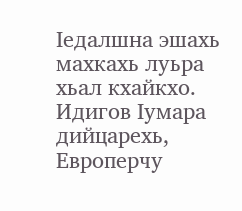Iедалшна эшахь махкахь луьра хьал кхайкхо.
Идигов Iумара дийцарехь, Европерчу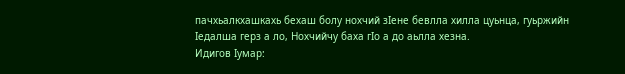пачхьалкхашкахь бехаш болу нохчий зIене бевлла хилла цуьнца, гуьржийн Iедалша герз а ло, Нохчийчу баха гIо а до аьлла хезна.
Идигов Iумар: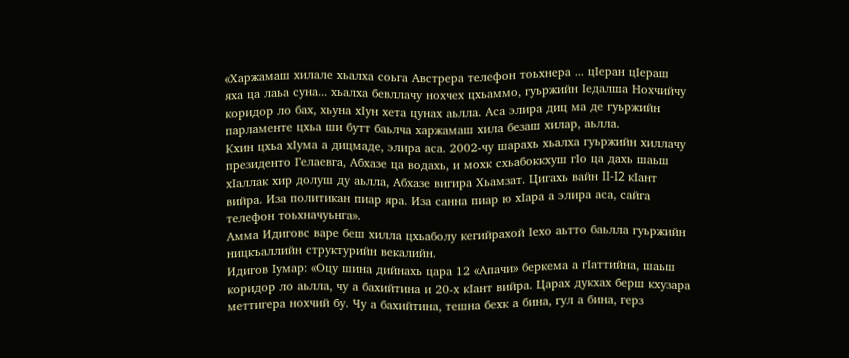«Харжамаш хилале хьалха соьга Австрера телефон тоьхнера ... цIеран цIераш яха ца лаьа суна... хьалха бевллачу нохчех цхьаммо, гуьржийн Iедалша Нохчийчу коридор ло бах, хьуна хIун хета цунах аьлла. Аса элира диц ма де гуьржийн парламенте цхьа ши бутт баьлча харжамаш хила безаш хилар, аьлла.
Кхин цхьа хIума а дицмаде, элира аса. 2002-чу шарахь хьалха гуьржийн хиллачу президенто Гелаевга, Абхазе ца водахь, и мохк схьабоккхуш гIо ца дахь шаьш хIаллак хир долуш ду аьлла, Абхазе вигира Хьамзат. Цигахь вайн II-I2 кIант вийра. Иза политикан пиар яра. Иза санна пиар ю хIара а элира аса, сайга телефон тоьхначуьнга».
Амма Идиговс варе беш хилла цхьаболу кегийрахой Iехо аьтто баьлла гуьржийн ницкъаллийн структурийн векалийн.
Идигов Iумар: «Оцу шина дийнахь цара 12 «Апачи» беркема а гIаттийна, шаьш коридор ло аьлла, чу а бахийтина и 20-х кIант вийра. Царах дукхах берш кхузара меттигера нохчий бу. Чу а бахийтина, тешна бехк а бина, гул а бина, герз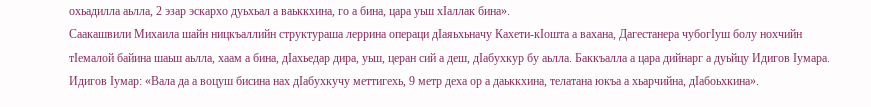охьадилла аьлла, 2 эзар эскархо дуьхьал а ваьккхина, го а бина, цара уьш хIаллак бина».
Саакашвили Михаила шайн ницкъаллийн структураша леррина операци дIаяьхьначу Кахети-кIошта а вахана, Дагестанера чубогIуш болу нохчийн тIемалой байина шаьш аьлла, хаам а бина, дIахьедар дира, уьш, церан сий а деш, дIабухкур бу аьлла. Баккъалла а цара дийнарг а дуьйцу Идигов Iумара.
Идигов Iумар: «Вала да а воцуш бисина нах дIабухкучу меттигехь, 9 метр деха ор а даьккхина, телатана юкъа а хьарчийна, дIабоьхкина».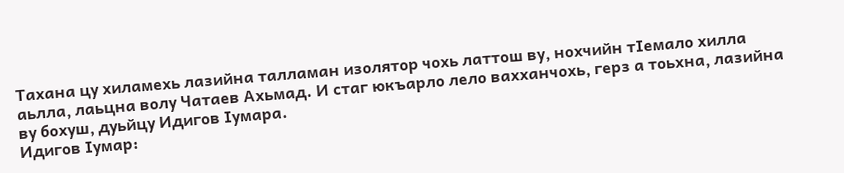Тахана цу хиламехь лазийна талламан изолятор чохь латтош ву, нохчийн тIемало хилла аьлла, лаьцна волу Чатаев Ахьмад. И стаг юкъарло лело вахханчохь, герз а тоьхна, лазийна ву бохуш, дуьйцу Идигов Iумара.
Идигов Iумар: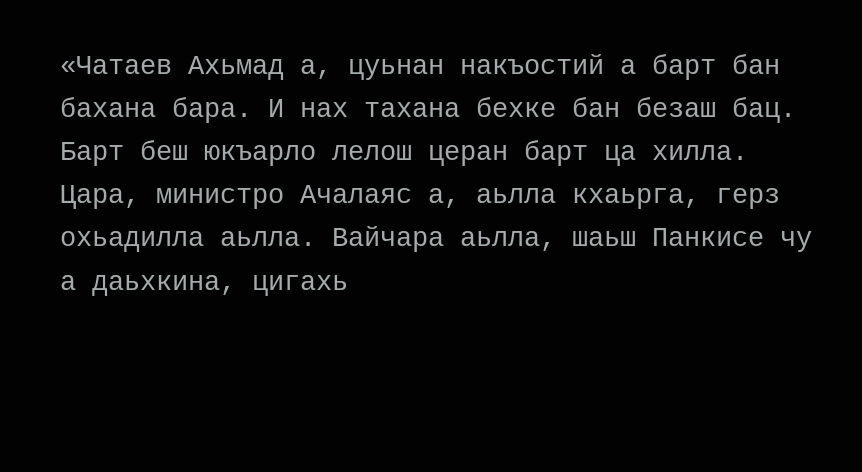«Чатаев Ахьмад а, цуьнан накъостий а барт бан бахана бара. И нах тахана бехке бан безаш бац. Барт беш юкъарло лелош церан барт ца хилла. Цара, министро Ачалаяс а, аьлла кхаьрга, герз охьадилла аьлла. Вайчара аьлла, шаьш Панкисе чу а даьхкина, цигахь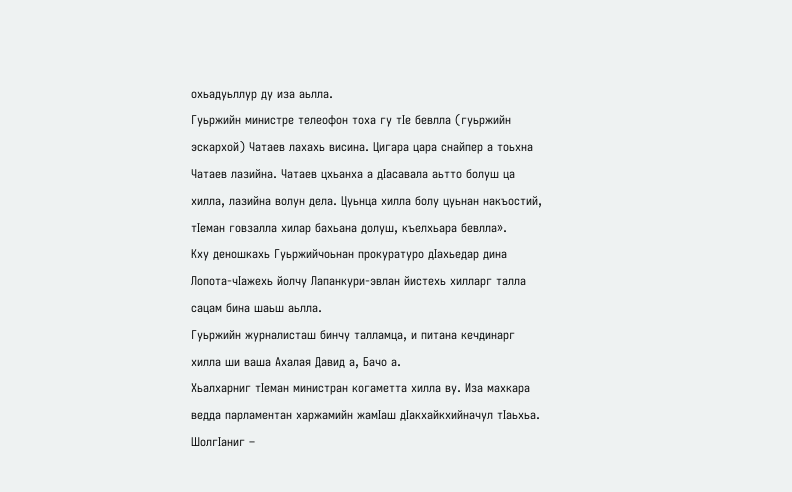охьадуьллур ду иза аьлла.
Гуьржийн министре телеофон тоха гу тIе бевлла (гуьржийн эскархой) Чатаев лахахь висина. Цигара цара снайпер а тоьхна Чатаев лазийна. Чатаев цхьанха а дIасавала аьтто болуш ца хилла, лазийна волун дела. Цуьнца хилла болу цуьнан накъостий, тIеман говзалла хилар бахьана долуш, къелхьара бевлла».
Кху деношкахь Гуьржийчоьнан прокуратуро дIахьедар дина Лопота-чIажехь йолчу Лапанкури-эвлан йистехь хилларг талла сацам бина шаьш аьлла.
Гуьржийн журналисташ бинчу талламца, и питана кечдинарг хилла ши ваша Ахалая Давид а, Бачо а.
Хьалхарниг тIеман министран когаметта хилла ву. Иза махкара ведда парламентан харжамийн жамIаш дIакхайкхийначул тIаьхьа. ШолгIаниг –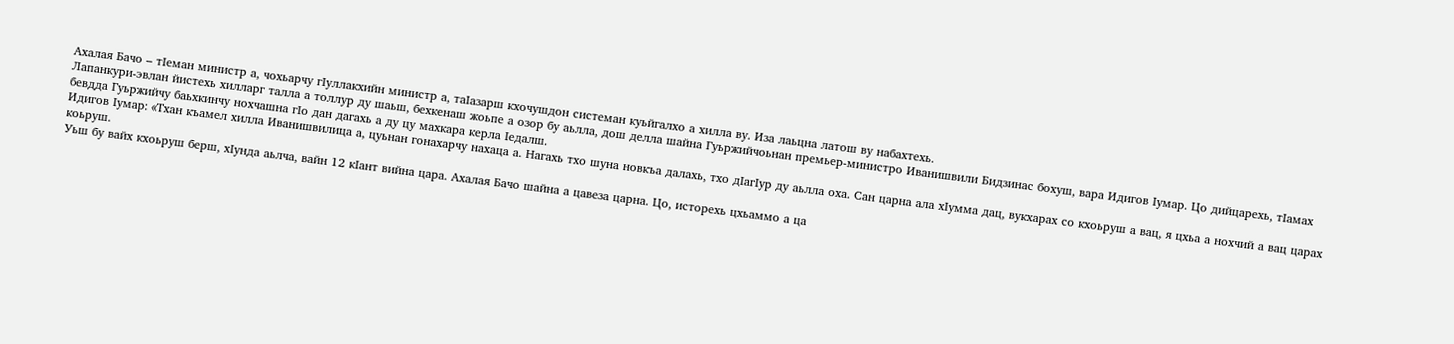Ахалая Бачо – тIеман министр а, чохьарчу гIуллакхийн министр а, таIазарш кхочушдон системан куьйгалхо а хилла ву. Иза лаьцна латош ву набахтехь.
Лапанкури-эвлан йистехь хилларг талла а толлур ду шаьш, бехкенаш жоьпе а озор бу аьлла, дош делла шайна Гуьржийчоьнан премьер-министро Иванишвили Бидзинас бохуш, вара Идигов Iумар. Цо дийцарехь, тIамах бевдда Гуьржийчу баьхкинчу нохчашна гIо дан дагахь а ду цу махкара керла Iедалш.
Идигов Iумар: «Тхан къамел хилла Иванишвилица а, цуьнан гонахарчу нахаца а. Нагахь тхо шуна новкъа далахь, тхо дIагIур ду аьлла оха. Сан царна ала хIумма дац, вукхарах со кхоьруш а вац, я цхьа а нохчий а вац царах коьруш.
Уьш бу вайх кхоьруш берш, хIунда аьлча, вайн 12 кIант вийна цара. Ахалая Бачо шайна а цавеза царна. Цо, исторехь цхьаммо а ца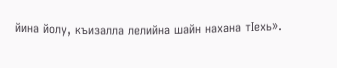йина йолу, къизалла лелийна шайн нахана тIехь».